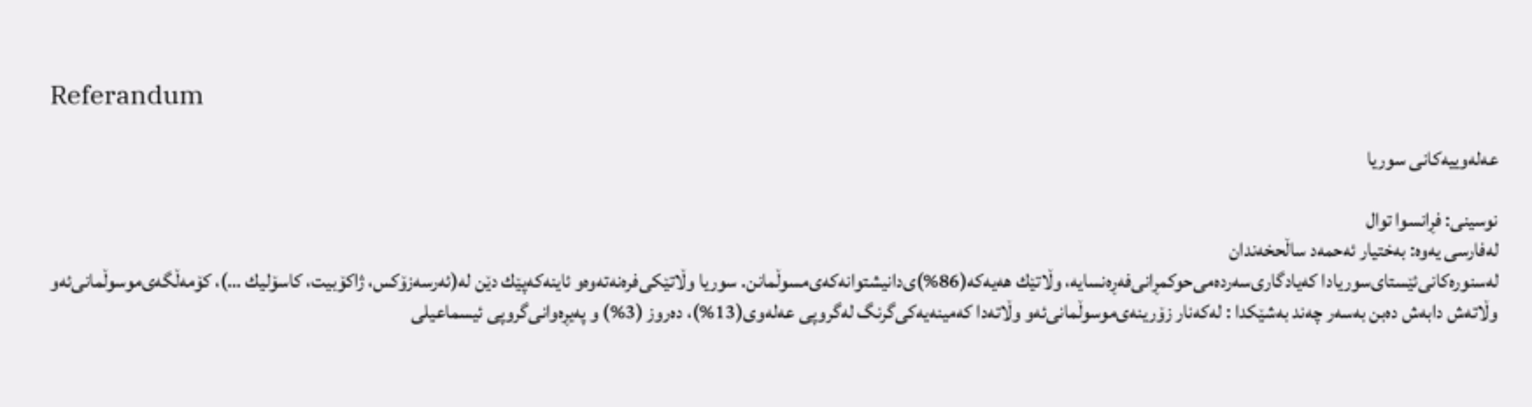Referandum

عه‌له‌وییه‌كانی‌ سوریا

نوسینی: فڕانسوا توال
له‌فارسی یه‌وه‌: به‌ختیار ئه‌حمه‌د ساڵحخه‌ندان
له‌سنوره‌كانی‌ئێستای‌سوریادا كه‌یادگاری‌سه‌رده‌می‌حوكمڕانی‌فه‌ڕه‌نسایه‌، وڵاتێك هه‌یه‌كه‌(86%)ی‌دانیشتوانه‌كه‌ی‌مسوڵمانن. سوریا وڵاتێكی‌فره‌نه‌ته‌وه‌و ئاینه‌كه‌پێك دێن له‌(ئه‌رسه‌زۆكس، ژاكۆبیت، كاسۆلیك …)، كۆمه‌ڵگه‌ی‌موسوڵمانی‌ئه‌و وڵاته‌ش دابه‌ش ده‌بن به‌سه‌ر چه‌ند به‌شێكدا : له‌كه‌نار زۆرینه‌ی‌موسوڵمانی‌ئه‌و وڵاته‌دا كه‌مینه‌یه‌كی‌گرنگ له‌گروپی عه‌له‌وی‌(13%)، ده‌روز (3%) و په‌یڕه‌وانی‌گروپی ئیسماعیلی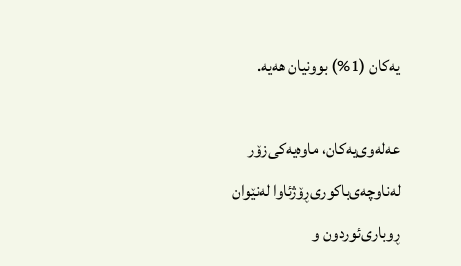یه‌كان (1%) بوونیان هه‌یه‌.

عه‌له‌وی‌یه‌كان، ماوه‌یه‌كی‌زۆر له‌ناوچه‌ی‌باكوری‌ڕۆژئاوا له‌نێوان ڕوباری‌ئوردون و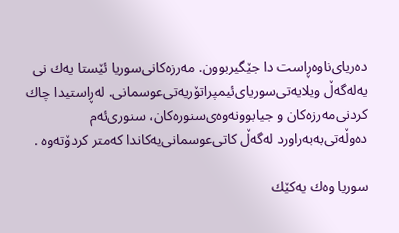ده‌ریای‌ناوه‌ڕاست دا جێگیربوون. مه‌رزه‌كانی‌سوریا ئێستا یه‌ك نی یه‌له‌گه‌ڵ ویلایه‌تی‌سوریای‌ئیمپراتۆریه‌تی‌عوسمانی‌. له‌ڕاستیدا چاك كردنی‌مه‌رزه‌كان و جیابوونه‌وه‌ی‌سنوره‌كان، سنوری‌ئه‌م ده‌وڵه‌تی‌به‌به‌راورد له‌گه‌ڵ كاتی‌عوسمانی‌یه‌كاندا كه‌متر كردۆته‌وه‌ .

سوریا وه‌ك یه‌كێك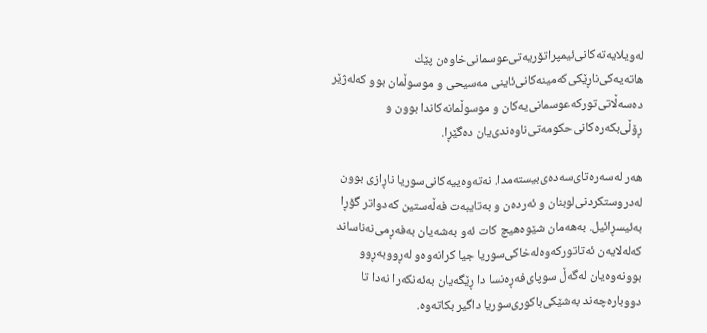له‌ویلایه‌ته‌كانی‌ئیمپراتۆریه‌تی‌عوسمانی‌خاوه‌ن پێك هاته‌یه‌كی‌ناڕێكی‌كه‌مینه‌كانی‌ئاینی مه‌سیحی و موسوڵمان بوو كه‌له‌ژێر ده‌سه‌ڵاتی‌توركه‌عوسمانی‌یه‌كان و موسوڵمانه‌كاندا بوون و ڕۆڵی‌بكه‌ره‌كانی‌حكومه‌تی‌ناوه‌ندی‌یان ده‌گێڕا.

هه‌ر له‌سه‌ره‌تای‌سه‌ده‌ی‌بیسته‌مدا. نه‌ته‌وه‌ییه‌كانی‌سوریا ناڕازی بوون له‌دروستكردنی‌لوبنان و ئه‌رده‌ن و به‌تایبه‌ت فه‌ڵه‌ستین كه‌دواتر گۆڕا به‌ئیسڕائیل. به‌هه‌مان شێوه‌هیچ كات ئه‌و به‌شه‌یان به‌فه‌ڕمی‌نه‌ناساند كه‌له‌لایه‌ن ئه‌تاتوركه‌وه‌له‌خاكی‌سوریا جیا كرانه‌وه‌و له‌ڕووبه‌ڕوو بوونه‌وه‌یان له‌گه‌ڵ سوپای‌فه‌ڕه‌نسا دا ڕێگه‌یان به‌ئه‌نكه‌را نه‌دا تا دووباره‌چه‌ند به‌شێكی‌باكوری‌سوریا داگیر بكاته‌وه‌.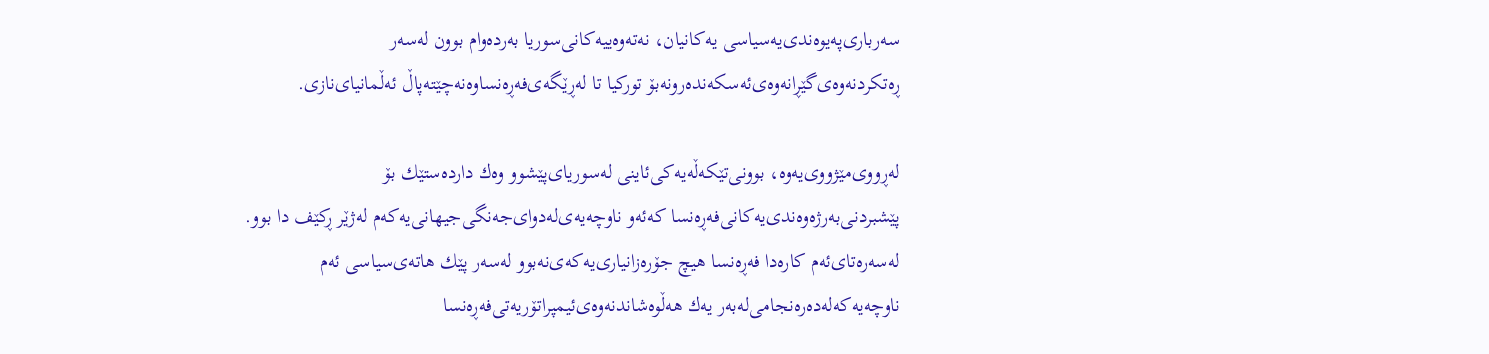سه‌رباری‌په‌یوه‌ندی‌یه‌سیاسی یه‌كانیان، نه‌ته‌وه‌ییه‌كانی‌سوریا به‌رده‌وام بوون له‌سه‌ر ڕه‌تكردنه‌وه‌ی‌گێڕانه‌وه‌ی‌ئه‌سكه‌نده‌رونه‌بۆ توركیا تا له‌ڕێگه‌ی‌فه‌ڕه‌نساوه‌نه‌چێته‌پاڵ ئه‌ڵمانیای‌نازی‌.

له‌ڕووی‌مێژووی‌یه‌وه‌، بوونی‌تێكه‌ڵه‌یه‌كی‌ئاینی له‌سوریای‌پێشوو وه‌ك دارده‌ستێك بۆ پێشبردنی‌به‌رژه‌وه‌ندی‌یه‌كانی‌فه‌ڕه‌نسا كه‌ئه‌و ناوچه‌یه‌ی‌له‌دوای‌جه‌نگی‌جیهانی‌یه‌كه‌م له‌ژێر ڕكێف دا بوو. له‌سه‌ره‌تای‌ئه‌م كاره‌دا فه‌ڕه‌نسا هیچ جۆره‌زانیاری‌یه‌كه‌ی‌نه‌بوو له‌سه‌ر پێك هاته‌ی‌سیاسی ئه‌م ناوچه‌یه‌كه‌له‌ده‌ره‌نجامی‌له‌به‌ر یه‌ك هه‌ڵوه‌شاندنه‌وه‌ی‌ئیمپراتۆریه‌تی‌فه‌ڕه‌نسا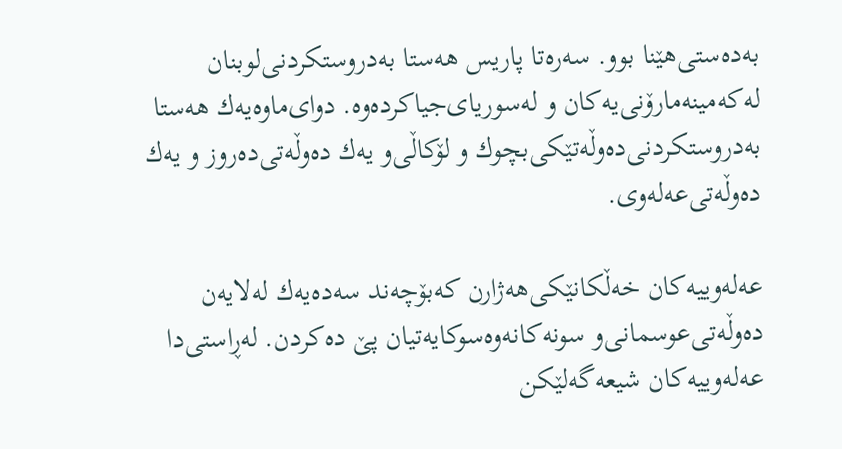به‌ده‌ستی‌هێنا بوو. سه‌ره‌تا پاریس هه‌ستا به‌دروستكردنی‌لوبنان له‌كه‌مینه‌مارۆنی‌یه‌كان و له‌سوریای‌جیاكرده‌وه‌. دوای‌ماوه‌یه‌ك هه‌ستا به‌دروستكردنی‌ده‌وڵه‌تێكی‌بچوك و لۆكاڵی‌و یه‌ك ده‌وڵه‌تی‌ده‌روز و یه‌ك ده‌وڵه‌تی‌عه‌له‌وی‌.

عه‌له‌وییه‌كان خه‌ڵكانێكی‌هه‌ژارن كه‌بۆچه‌ند سه‌ده‌یه‌ك له‌لایه‌ن ده‌وڵه‌تی‌عوسمانی‌و سونه‌كانه‌وه‌سوكایه‌تیان پێ ده‌كردن. له‌ڕاستی‌دا عه‌له‌وییه‌كان شیعه‌گه‌لێكن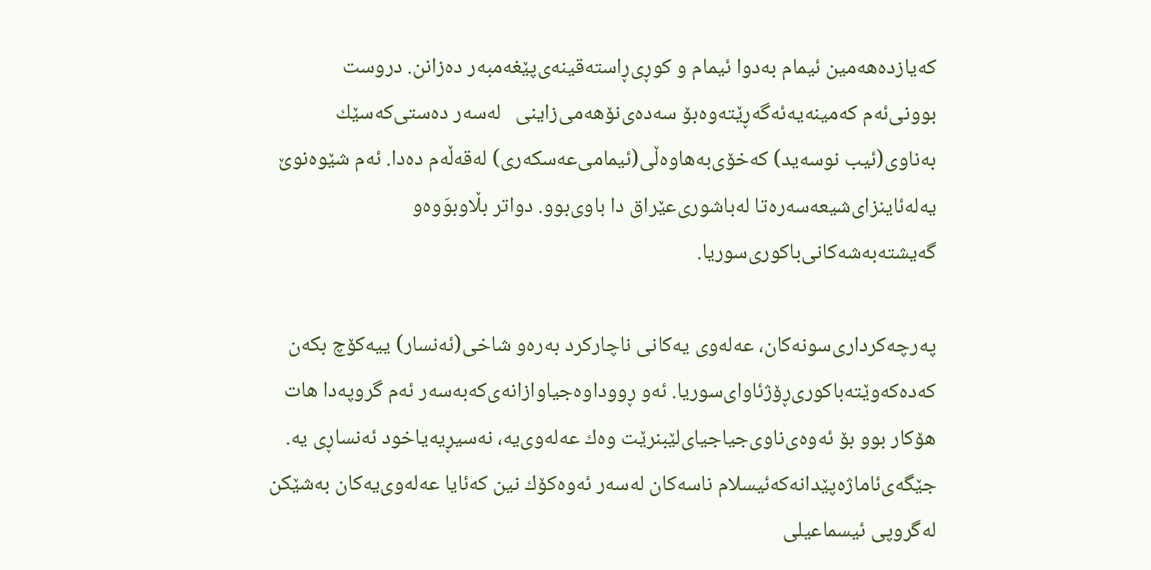كه‌یازده‌هه‌مین ئیمام به‌دوا ئیمام و كوڕی‌ڕاسته‌قینه‌ی‌پێغه‌مبه‌ر ده‌زانن. دروست بوونی‌ئه‌م كه‌مینه‌یه‌ئه‌گه‌ڕێته‌وه‌بۆ سه‌ده‌ی‌نۆهه‌می‌زاینی   له‌سه‌ر ده‌ستی‌كه‌سێك به‌ناوی‌(ئیب نوسه‌ید) كه‌خۆی‌به‌هاوه‌ڵی‌(ئیمامی‌عه‌سكه‌ری‌) له‌قه‌ڵه‌م ده‌دا. ئه‌م شێوه‌نوێ یه‌له‌ئاینزای‌شیعه‌سه‌ره‌تا له‌باشوری‌عێراق دا باوی‌بوو. دواتر بڵاوبوَوه‌و گه‌یشته‌به‌شه‌كانی‌باكوری‌سوریا.

په‌رچه‌كرداری‌سونه‌كان، عه‌له‌وی یه‌كانی ناچاركرد به‌ره‌و شاخی‌(ئه‌نسار) ییه‌كۆچ بكه‌ن كه‌ده‌كه‌وێته‌باكوری‌ڕۆژئاوای‌سوریا. ئه‌و ڕووداوه‌جیاوازانه‌ی‌كه‌به‌سه‌ر ئه‌م گروپه‌دا هات هۆكار بوو بۆ ئه‌وه‌ی‌ناوی‌جیاجیای‌لێبنرێت وه‌ك عه‌له‌وی‌یه‌، نه‌سیڕیه‌یاخود ئه‌نساڕی یه‌. جێگه‌ی‌ئاماژه‌پێدانه‌كه‌ئیسلام ناسه‌كان له‌سه‌ر ئه‌وه‌كۆك نین كه‌ئایا عه‌له‌وی‌یه‌كان به‌شێكن له‌گروپی ئیسماعیلی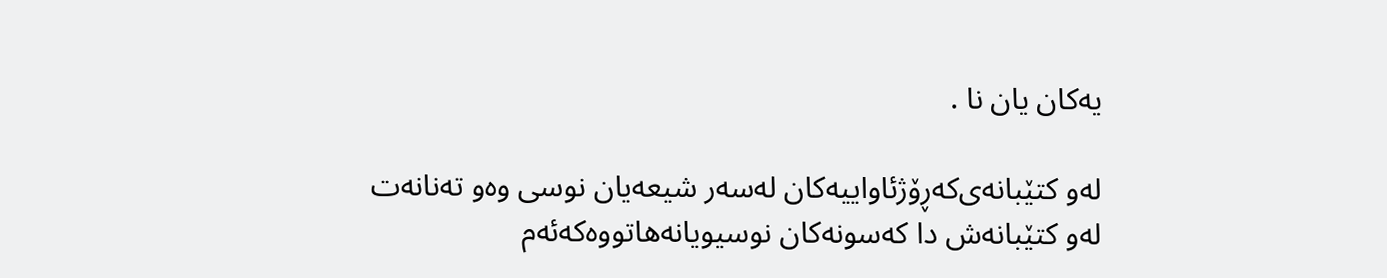یه‌كان یان نا .

له‌و كتێبانه‌ی‌كه‌ڕۆژئاواییه‌كان له‌سه‌ر شیعه‌یان نوسی وه‌و ته‌نانه‌ت له‌و كتێبانه‌ش دا كه‌سونه‌كان نوسیویانه‌هاتووه‌كه‌ئه‌م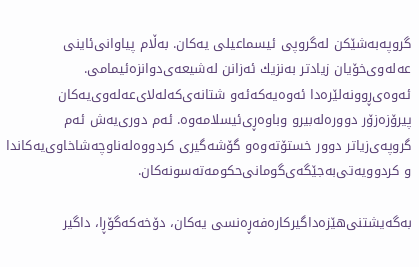گروپه‌به‌شێكن له‌گروپی ئیسماعیلی یه‌كان. به‌ڵام پیاوانی‌ئاینی عه‌له‌وی‌خۆیان زیادتر به‌نزیك ئه‌زانن له‌شیعه‌ی‌دوانزه‌ئیمامی‌. ئه‌وه‌ی‌ڕوونه‌لێره‌دا ئه‌وه‌یه‌كه‌ئه‌و شتانه‌ی‌كه‌له‌لای‌عه‌له‌وی‌یه‌كان پیرۆزه‌زۆر دووره‌له‌بیرو وباوه‌ڕی‌ئیسلامه‌وه‌. ئه‌م دوری‌یه‌ش ئه‌م گروپه‌ی‌زیاتر دوور خستۆته‌وه‌و گۆشه‌گیری كردووه‌له‌ناوچه‌شاخاوی‌یه‌كاندا و كردوویه‌تی‌به‌جێگه‌ی‌گومانی‌حكومه‌ته‌سونه‌كان.

به‌گه‌یشتنی‌هێزه‌داگیركاره‌فه‌ڕه‌نسی یه‌كان، دۆخه‌كه‌گۆڕا، داگیر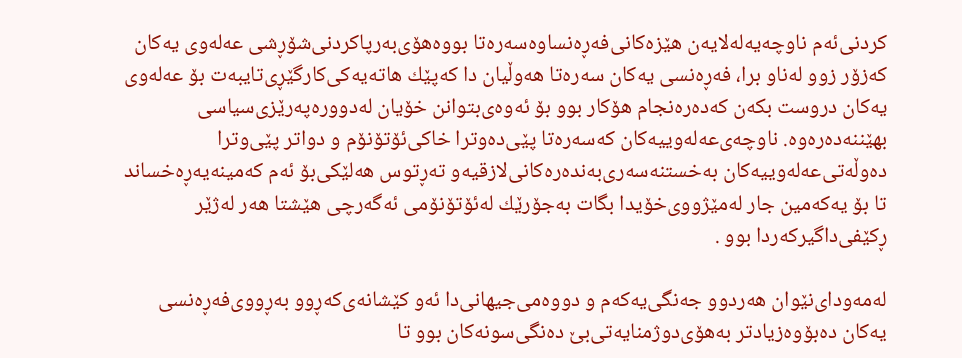كردنی‌ئه‌م ناوچه‌یه‌له‌لایه‌ن هێزه‌كانی‌فه‌ڕه‌نساوه‌سه‌ره‌تا بووه‌هۆی‌به‌رپاكردنی‌شۆڕشی عه‌له‌وی یه‌كان كه‌زۆر زوو له‌ناو برا، فه‌ڕه‌نسی یه‌كان سه‌ره‌تا هه‌وڵیان دا كه‌پێك هاته‌یه‌كی‌كارگێڕی‌تایبه‌ت بۆ عه‌له‌وی یه‌كان دروست بكه‌ن كه‌ده‌ره‌نجام هۆكار بوو بۆ ئه‌وه‌ی‌بتوانن خۆیان له‌دووره‌په‌رێزی‌سیاسی بهێننه‌ده‌ره‌وه‌. ناوچه‌ی‌عه‌له‌وییه‌كان كه‌سه‌ره‌تا پێی‌ده‌وترا خاكی‌ئۆتۆنۆم و دواتر پێی‌وترا ده‌وڵه‌تی‌عه‌له‌وییه‌كان به‌خستنه‌سه‌ری‌به‌نده‌ره‌كانی‌لازقیه‌و ته‌ڕتوس هه‌لێكی‌بۆ ئه‌م كه‌مینه‌یه‌ڕه‌خساند تا بۆ یه‌كه‌مین جار له‌مێژووی‌خۆیدا بگات به‌جۆرێك له‌ئۆتۆنۆمی ئه‌گه‌رچی هێشتا هه‌ر له‌ژێر ڕكێفی‌داگیركه‌ردا بوو .

له‌مه‌ودای‌نێوان هه‌ردوو جه‌نگی‌یه‌كه‌م و دووه‌می‌جیهانی‌دا ئه‌و كێشانه‌ی‌كه‌ڕوو به‌ڕووی‌فه‌ڕه‌نسی یه‌كان ده‌بۆوه‌زیادتر به‌هۆی‌دوژمنایه‌تی‌بێ ده‌نگی‌سونه‌كان بوو تا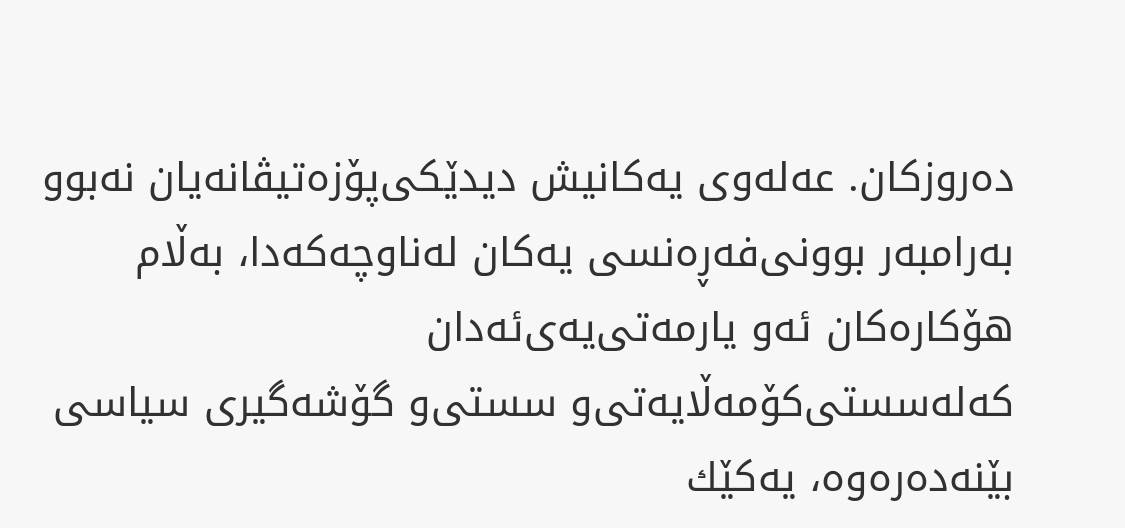ده‌روزكان. عه‌له‌وی یه‌كانیش دیدێكی‌پۆزه‌تیڤانه‌یان نه‌بوو به‌رامبه‌ر بوونی‌فه‌ڕه‌نسی یه‌كان له‌ناوچه‌كه‌دا، به‌ڵام هۆكاره‌كان ئه‌و یارمه‌تی‌یه‌ی‌ئه‌دان كه‌له‌سستی‌كۆمه‌ڵایه‌تی‌و سستی‌و گۆشه‌گیری سیاسی بێنه‌ده‌ره‌وه‌، یه‌كێك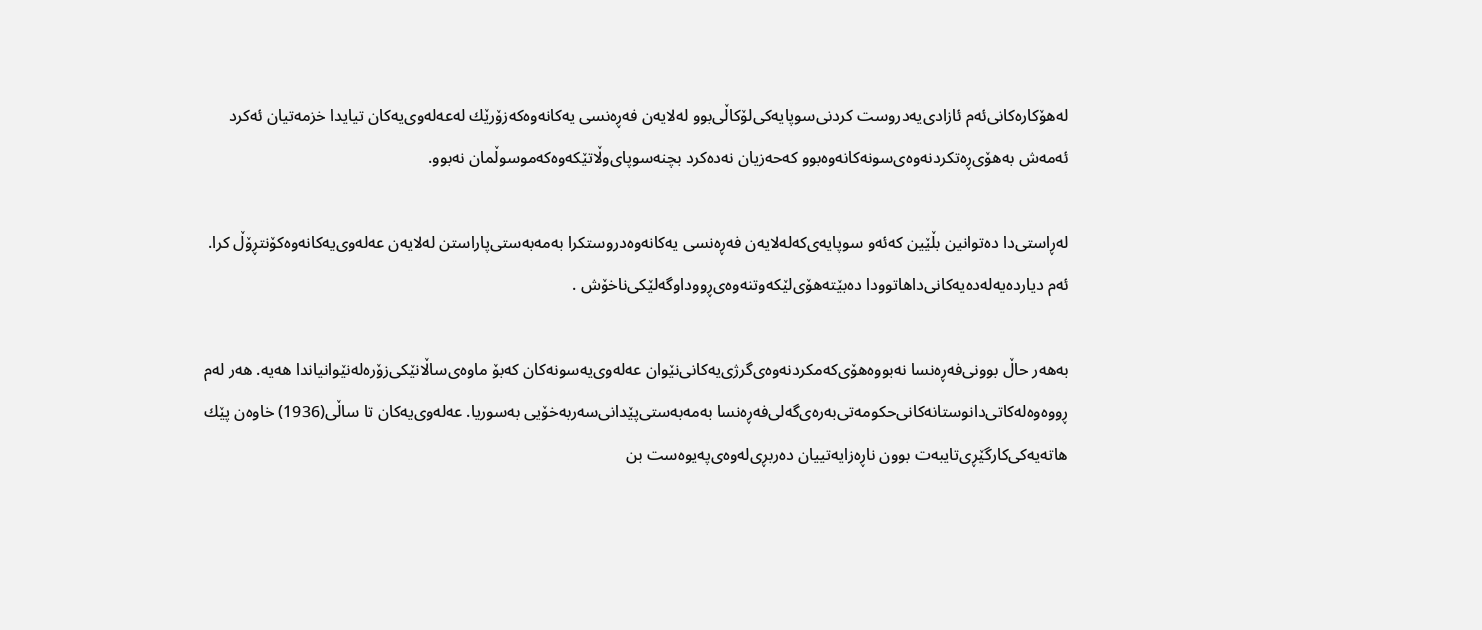له‌هۆكاره‌كانی‌ئه‌م ئازادی‌یه‌دروست كردنی‌سوپایه‌كی‌لۆكاڵی‌بوو له‌لایه‌ن فه‌ڕه‌نسی یه‌كانه‌وه‌كه‌زۆرێك له‌عه‌له‌وی‌یه‌كان تیایدا خزمه‌تیان ئه‌كرد ئه‌مه‌ش به‌هۆی‌ڕه‌تكردنه‌وه‌ی‌سونه‌كانه‌وه‌بوو كه‌حه‌زیان نه‌ده‌كرد بچنه‌سوپای‌وڵاتێكه‌وه‌كه‌موسوڵمان نه‌بوو.

له‌ڕاستی‌دا ده‌توانین بڵێین كه‌ئه‌و سوپایه‌ی‌كه‌له‌لایه‌ن فه‌ڕه‌نسی یه‌كانه‌وه‌دروستكرا به‌مه‌به‌ستی‌پاراستن له‌لایه‌ن عه‌له‌وی‌یه‌كانه‌وه‌كۆنتڕۆڵ كرا. ئه‌م دیارده‌یه‌له‌ده‌یه‌كانی‌داهاتوودا ده‌بێته‌هۆی‌لێكه‌وتنه‌وه‌ی‌ڕووداوگه‌لێكی‌ناخۆش .

به‌هه‌ر حاڵ بوونی‌فه‌ڕه‌نسا نه‌بووه‌هۆی‌كه‌مكردنه‌وه‌ی‌گرژی‌یه‌كانی‌نێوان عه‌له‌وی‌یه‌سونه‌كان كه‌بۆ ماوه‌ی‌ساڵانێكی‌زۆره‌له‌نێوانیاندا هه‌یه‌. هه‌ر له‌م ڕووه‌وه‌له‌كاتی‌دانوستانه‌كانی‌حكومه‌تی‌به‌ره‌ی‌گه‌لی‌فه‌ڕه‌نسا به‌مه‌به‌ستی‌پێدانی‌سه‌ربه‌خۆیی به‌سوریا. عه‌له‌وی‌یه‌كان تا ساڵی‌(1936) خاوه‌ن پێك هاته‌یه‌كی‌كارگێڕی‌تایبه‌ت بوون ناڕه‌زایه‌تییان ده‌ربڕی‌له‌وه‌ی‌په‌یوه‌ست بن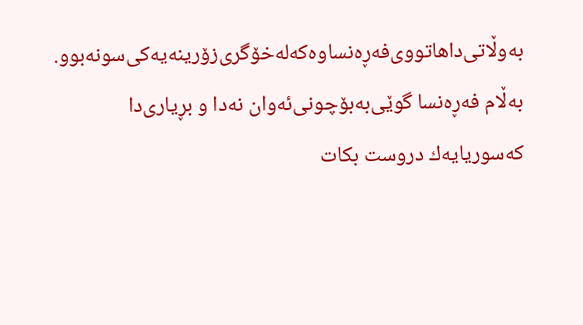به‌وڵاتی‌داهاتووی‌فه‌ڕه‌نساوه‌كه‌له‌خۆگری‌زۆرینه‌یه‌كی‌سونه‌بوو. به‌ڵام فه‌ڕه‌نسا گوێی‌به‌بۆچونی‌ئه‌وان نه‌دا و بڕیاری‌دا كه‌سوریایه‌ك دروست بكات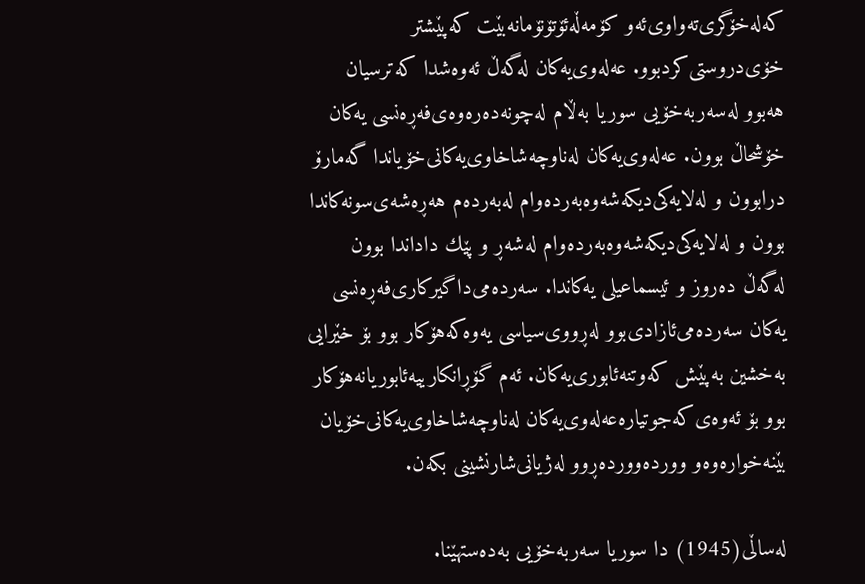كه‌له‌خۆگری‌ته‌واوی‌ئه‌و كۆمه‌ڵه‌ئۆتۆنۆمانه‌بێت كه‌پێشتر خۆی‌دروستی‌كردبوو. عه‌له‌وی‌یه‌كان له‌گه‌ڵ ئه‌وه‌شدا كه‌ترسیان هه‌بوو له‌سه‌ربه‌خۆیی سوریا به‌ڵام له‌چونه‌ده‌ره‌وه‌ی‌فه‌ڕه‌نسی یه‌كان خۆشحاڵ بوون. عه‌له‌وی‌یه‌كان له‌ناوچه‌شاخاوی‌یه‌كانی‌خۆیاندا گه‌مارۆ درابوون و له‌لایه‌كی‌دیكه‌شه‌وه‌به‌رده‌وام له‌به‌رده‌م هه‌ڕه‌شه‌ی‌سونه‌كاندا بوون و له‌لایه‌كی‌دیكه‌شه‌وه‌به‌رده‌وام له‌شه‌ڕ و پێك داداندا بوون له‌گه‌ڵ ده‌روز و ئیسماعیلی یه‌كاندا. سه‌رده‌می‌داگیركاری‌فه‌ڕه‌نسی یه‌كان سه‌رده‌می‌ئازادی‌بوو له‌ڕووی‌سیاسی یه‌وه‌كه‌هۆكار بوو بۆ خێرایی به‌خشین به‌پێش كه‌وتنه‌ئابوری‌یه‌كان. ئه‌م گۆڕانكارییه‌ئابوریانه‌هۆكار بوو بۆ ئه‌وه‌ی‌كه‌جوتیاره‌عه‌له‌وی‌یه‌كان له‌ناوچه‌شاخاوی‌یه‌كانی‌خۆیان بێنه‌خواره‌وه‌و وورده‌وورده‌ڕوو له‌ژیانی‌شارنشینی بكه‌ن.

له‌ساڵی‌(1945) دا سوریا سه‌ربه‌خۆیی به‌ده‌ستهێنا.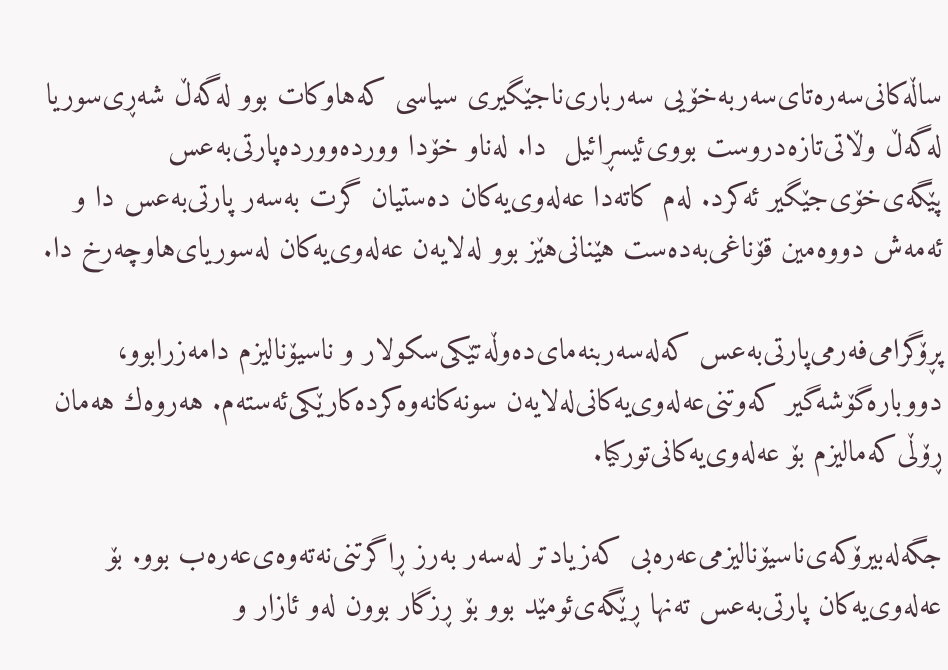ساڵه‌كانی‌سه‌ره‌تای‌سه‌ربه‌خۆیی سه‌رباری‌ناجێگیری سیاسی كه‌هاوكات بوو له‌گه‌ڵ شه‌ڕی‌سوریا له‌گه‌ڵ وڵاتی‌تازه‌دروست بووی‌ئیسڕائیل  دا. له‌ناو خۆدا وورده‌وورده‌پارتی‌به‌عس پێگه‌ی‌خۆی‌جێگیر ئه‌كرد. له‌م كاته‌دا عه‌له‌وی‌یه‌كان ده‌ستیان گرت به‌سه‌ر پارتی‌به‌عس دا و ئه‌مه‌ش دووه‌مین قۆناغی‌به‌ده‌ست هێنانی‌هێز بوو له‌لایه‌ن عه‌له‌وی‌یه‌كان له‌سوریای‌هاوچه‌رخ دا.

پڕۆگرامی‌فه‌رمی‌پارتی‌به‌عس كه‌له‌سه‌ربنه‌مای‌ده‌وڵه‌تێكی‌سكولار و ناسیۆنالیزم دامه‌زرابوو، دووباره‌گۆشه‌گیر كه‌وتنی‌عه‌له‌وی‌یه‌كانی‌له‌لایه‌ن سونه‌كانه‌وه‌كرده‌كارێكی‌ئه‌سته‌م. هه‌روه‌ك هه‌مان ڕۆڵی‌كه‌مالیزم بۆ عه‌له‌وی‌یه‌كانی‌توركیا.

جگه‌له‌بیرۆكه‌ی‌ناسیۆنالیزمی‌عه‌ره‌بی كه‌زیادتر له‌سه‌ر به‌رز ڕاگرتنی‌نه‌ته‌وه‌ی‌عه‌ره‌ب بوو. بۆ عه‌له‌وی‌یه‌كان پارتی‌به‌عس ته‌نها ڕێگه‌ی‌ئومێد بوو بۆ ڕزگار بوون له‌و ئازار و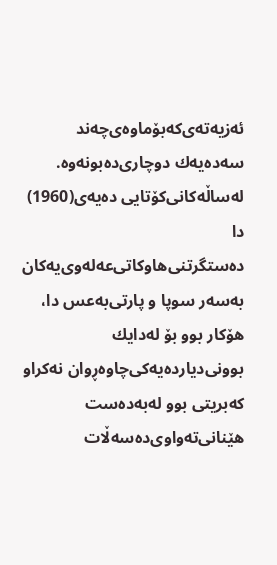ئه‌زیه‌ته‌ی‌كه‌بۆماوه‌ی‌چه‌ند سه‌ده‌یه‌ك دوچاری‌ده‌بونه‌وه‌. له‌ساڵه‌كانی‌كۆتایی ده‌یه‌ی‌(1960) دا ده‌ستگرتنی‌هاوكاتی‌عه‌له‌وی‌یه‌كان به‌سه‌ر سوپا و پارتی‌به‌عس دا، هۆكار بوو بۆ له‌دایك بوونی‌دیارده‌یه‌كی‌چاوه‌ڕوان نه‌كراو كه‌بریتی بوو له‌به‌ده‌ست هێنانی‌ته‌واوی‌ده‌سه‌ڵات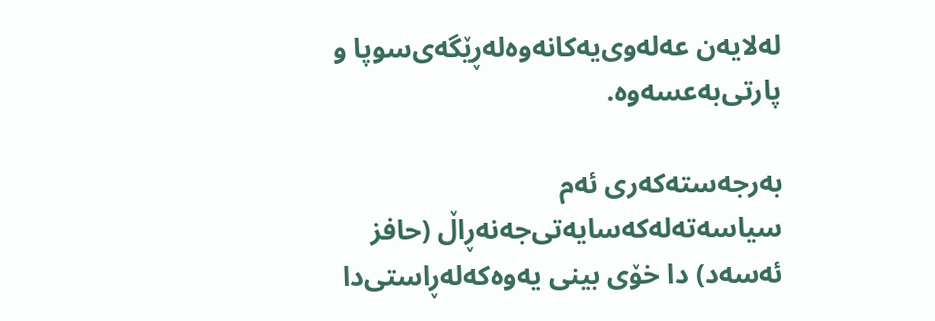له‌لایه‌ن عه‌له‌وی‌یه‌كانه‌وه‌له‌ڕێگه‌ی‌سوپا و پارتی‌به‌عسه‌وه‌.

به‌رجه‌سته‌كه‌ری‌ ئه‌م سیاسه‌ته‌له‌كه‌سایه‌تی‌جه‌نه‌ڕاڵ (حافز ئه‌سه‌د) دا خۆی بینی یه‌وه‌كه‌له‌ڕاستی‌دا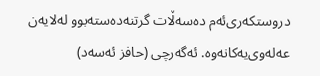دروستكه‌ری‌ئه‌م ده‌سه‌ڵات گرتنه‌ده‌سته‌بوو له‌لایه‌ن عه‌له‌وی‌یه‌كانه‌وه‌. ئه‌گه‌رچی (حافز ئه‌سه‌د)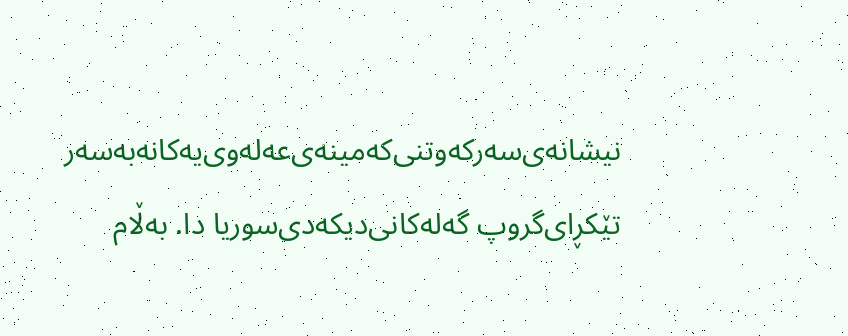نیشانه‌ی‌سه‌ركه‌وتنی‌كه‌مینه‌ی‌عه‌له‌وی‌یه‌كانه‌به‌سه‌ر تێكڕای‌گروپ گه‌له‌كانی‌دیكه‌دی‌سوریا دا. به‌ڵام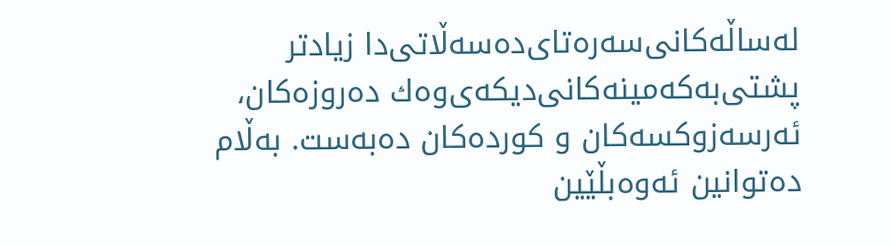له‌ساڵه‌كانی‌سه‌ره‌تای‌ده‌سه‌ڵاتی‌دا زیادتر پشتی‌به‌كه‌مینه‌كانی‌دیكه‌ی‌وه‌ك ده‌روزه‌كان، ئه‌رسه‌زوكسه‌كان و كورده‌كان ده‌به‌ست. به‌ڵام ده‌توانین ئه‌وه‌بڵێین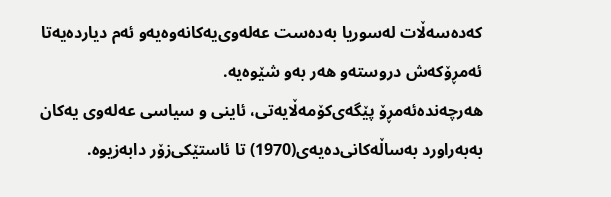كه‌ده‌سه‌ڵات له‌سوریا به‌ده‌ست عه‌له‌وی‌یه‌كانه‌وه‌یه‌و ئه‌م دیارده‌یه‌تا ئه‌مڕۆكه‌ش دروسته‌و هه‌ر به‌و شێوه‌یه‌.
هه‌رچه‌نده‌ئه‌مڕۆ پێگه‌ی‌كۆمه‌ڵایه‌تی‌، ئاینی و سیاسی عه‌له‌وی یه‌كان به‌به‌راورد به‌ساڵه‌كانی‌ده‌یه‌ی‌(1970) تا ئاستێكی‌زۆر دابه‌زیوه‌.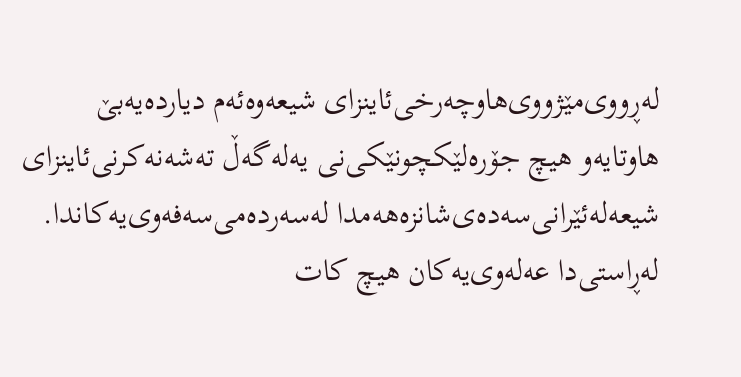له‌ڕووی‌مێژووی‌هاوچه‌رخی‌ئاینزای شیعه‌وه‌ئه‌م دیارده‌یه‌بێ هاوتایه‌و هیچ جۆره‌لێكچونێكی‌نی یه‌له‌گه‌ڵ ته‌شه‌نه‌كرنی‌ئاینزای شیعه‌له‌ئێرانی‌سه‌ده‌ی‌شانزه‌هه‌مدا له‌سه‌رده‌می‌سه‌فه‌وی‌یه‌كاندا. له‌ڕاستی‌دا عه‌له‌وی‌یه‌كان هیچ كات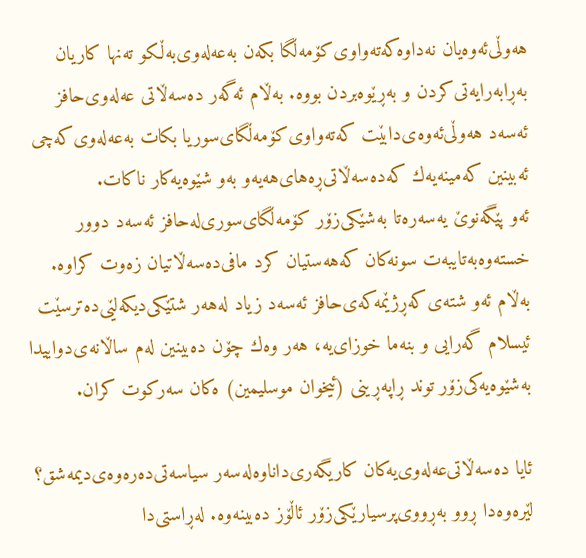هه‌وڵی‌ئه‌وه‌یان نه‌داوه‌كه‌ته‌واوی‌كۆمه‌ڵگا بكه‌ن به‌عه‌له‌وی‌به‌ڵكو ته‌نها كاریان به‌ڕابه‌رایه‌تی‌كردن و به‌ڕێوه‌بردن بووه‌. به‌ڵام ئه‌گه‌ر ده‌سه‌ڵاتی‌ عه‌له‌وی‌حافز ئه‌سه‌د هه‌وڵی‌ئه‌وه‌ی‌دابێت كه‌ته‌واوی‌كۆمه‌ڵگای‌سوریا بكات به‌عه‌له‌وی‌كه‌چی ئه‌بینین كه‌مینه‌یه‌ك كه‌ده‌سه‌ڵاتی‌ڕه‌های‌هه‌یه‌و به‌و شێوه‌یه‌كار ناكات.
ئه‌و پێگه‌نوێ یه‌سه‌ره‌تا به‌شێكی‌زۆر كۆمه‌ڵگای‌سوری‌له‌حافز ئه‌سه‌د دوور خسته‌وه‌به‌تایبه‌ت سونه‌كان كه‌هه‌ستیان كرد مافی‌ده‌سه‌ڵاتیان زه‌وت كراوه‌. به‌ڵام ئه‌و شته‌ی‌كه‌ڕژێمه‌كه‌ی‌حافز ئه‌سه‌د زیاد له‌هه‌ر شتێكی‌دیكه‌لێی‌ده‌ترسێت ئیسلام گه‌رایی و بنه‌ما خوزای‌یه‌، هه‌ر وه‌ك چۆن ده‌بینین له‌م ساڵانه‌ی‌دواییدا به‌شێوه‌یه‌كی‌زۆر توند ڕاپه‌ڕینی (ئیخوان موسلیمین) ه‌كان سه‌ركوت كران.

ئایا ده‌سه‌ڵاتی‌عه‌له‌وی‌یه‌كان كاریگه‌ری‌داناوه‌له‌سه‌ر سیاسه‌تی‌ده‌ره‌وه‌ی‌دیمه‌شق؟ لێره‌وه‌دا ڕوو به‌ڕووی‌پرسیارێكی‌زۆر ئاڵۆز ده‌بینه‌وه‌. له‌ڕاستی‌دا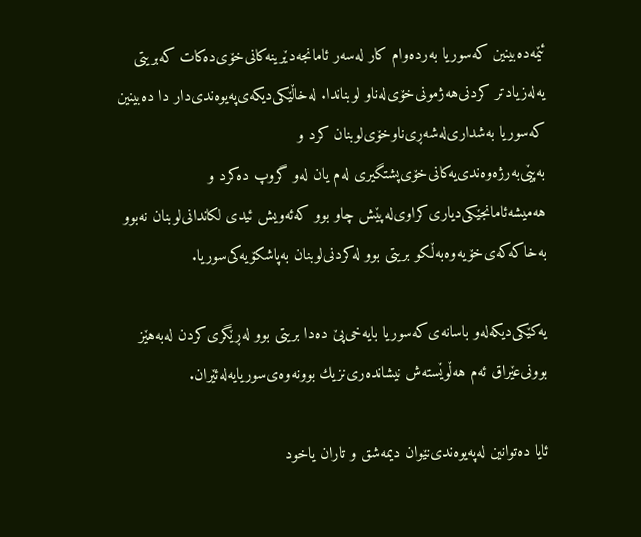ئێمه‌ده‌بینین كه‌سوریا به‌رده‌وام كار له‌سه‌ر ئامانجه‌دێرینه‌كانی‌خۆی‌ده‌كات كه‌بریتی یه‌له‌زیادتر كردنی‌هه‌ژمونی‌خۆی‌له‌ناو لوبناندا. له‌خاڵێكی‌دیكه‌ی‌په‌یوه‌ندی‌دار دا ده‌بینین كه‌سوریا به‌شداری‌له‌شه‌ڕی‌ناوخۆی‌لوبنان كرد و به‌پێی‌به‌رژه‌وه‌ندی‌یه‌كانی‌خۆی‌پشتگیری له‌م یان له‌و گروپ ده‌كرد و هه‌میشه‌ئامانجێكی‌دیاری‌كراوی‌له‌پێش چاو بوو كه‌ئه‌ویش ئیدی لكاندانی‌لوبنان نه‌بوو به‌خاكه‌كه‌ی‌خۆیه‌وه‌به‌ڵكو بریتی بوو له‌كردنی‌لوبنان به‌پاشكۆیه‌كی‌سوریا.

یه‌كێكی‌دیكه‌له‌و باسانه‌ی‌كه‌سوریا بایه‌خی‌پێ ده‌دا بریتی بوو له‌ڕێگری‌كردن له‌به‌هێز بوونی‌عێراق ئه‌م هه‌ڵوێسته‌ش نیشانده‌ری‌نزیك بوونه‌وه‌ی‌سوریایه‌له‌ئێران.

ئایا ده‌توانین له‌په‌یوه‌ندی‌نێوان دیمه‌شق و تاران یاخود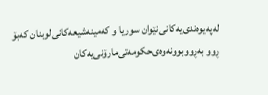له‌په‌یوه‌ندی‌یه‌كانی‌نێوان سوریا و كه‌مینه‌شیعه‌كانی‌لوبنان كه‌بۆ ڕوو به‌ڕووبوونه‌وه‌ی‌حكومه‌تی‌مارۆنی‌یه‌كان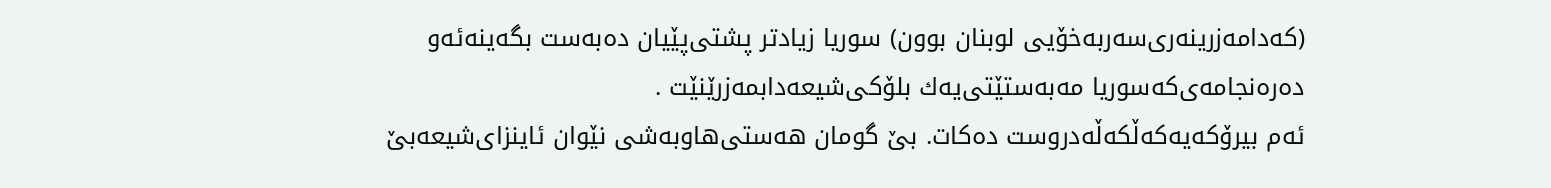(كه‌دامه‌زرینه‌ری‌سه‌ربه‌خۆیی لوبنان بوون) سوریا زیادتر پشتی‌پێیان ده‌به‌ست بگه‌ینه‌ئه‌و ده‌ره‌نجامه‌ی‌كه‌سوریا مه‌به‌ستێتی‌یه‌ك بلۆكی‌شیعه‌دابمه‌زرێنێت .
ئه‌م بیرۆكه‌یه‌كه‌ڵكه‌ڵه‌دروست ده‌كات. بێ گومان هه‌ستی‌هاوبه‌شی نێوان ئاینزای‌شیعه‌بێ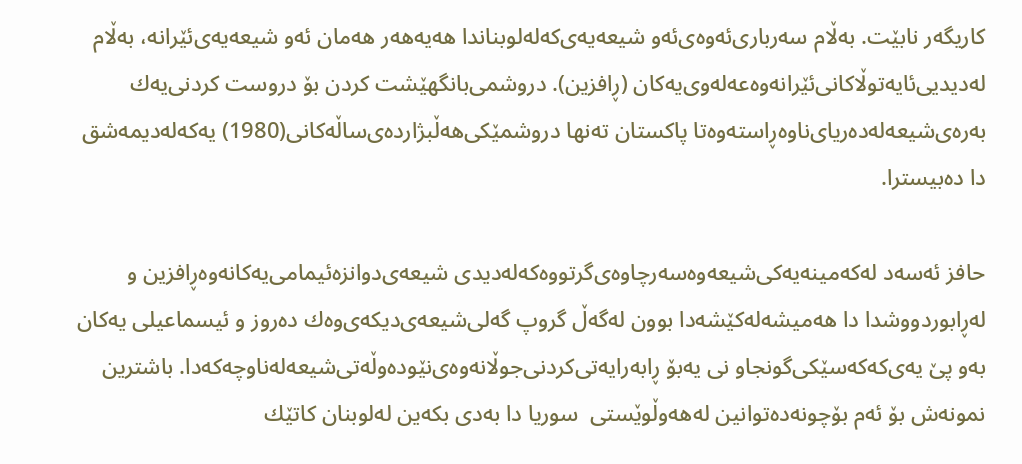كاریگه‌ر نابێت. به‌ڵام سه‌رباری‌ئه‌وه‌ی‌ئه‌و شیعه‌یه‌ی‌كه‌له‌لوبناندا هه‌یه‌هه‌ر هه‌مان ئه‌و شیعه‌یه‌ی‌ئێرانه‌، به‌ڵام له‌دیدیی‌ئایه‌توڵاكانی‌ئێرانه‌وه‌عه‌له‌وی‌یه‌كان (ڕافزین). دروشمی‌بانگهێشت كردن بۆ دروست كردنی‌یه‌ك به‌ره‌ی‌شیعه‌له‌ده‌ریای‌ناوه‌ڕاسته‌وه‌تا پاكستان ته‌نها دروشمێكی‌هه‌ڵبژارده‌ی‌ساڵه‌كانی‌(1980) یه‌كه‌له‌دیمه‌شق دا ده‌بیسترا.

حافز ئه‌سه‌د له‌كه‌مینه‌یه‌كی‌شیعه‌وه‌سه‌رچاوه‌ی‌گرتووه‌كه‌له‌دیدی شیعه‌ی‌دوانزه‌ئیمامی‌یه‌كانه‌وه‌ڕافزین و له‌ڕابوردووشدا دا هه‌میشه‌له‌كێشه‌دا بوون له‌گه‌ڵ گروپ گه‌لی‌شیعه‌ی‌دیكه‌ی‌وه‌ك ده‌روز و ئیسماعیلی یه‌كان به‌و پێ یه‌ی‌كه‌كه‌سێكی‌گونجاو نی یه‌بۆ ڕابه‌رایه‌تی‌كردنی‌جوڵانه‌وه‌ی‌نێوده‌وڵه‌تی‌شیعه‌له‌ناوچه‌كه‌دا. باشترین نمونه‌ش بۆ ئه‌م بۆچونه‌ده‌توانین له‌هه‌وڵوێستی‌  سوریا دا به‌دی بكه‌ین له‌لوبنان كاتێك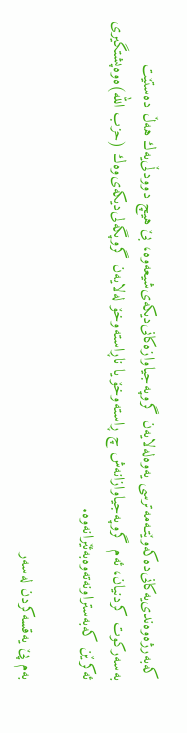كه‌به‌رژه‌وه‌ندی‌یه‌كانی‌ده‌كه‌وێتـه‌مه‌ترسی یه‌وه‌له‌لایه‌ن گروپه‌جیاوازه‌كانی‌دیكه‌ی‌شیعه‌وه‌، بێ هیچ دوودڵی‌یه‌ك هه‌ڵ ده‌ستێت به‌سه‌ركوت كردنیان، ئه‌م گروپه‌جیاوازانه‌ش چ ڕاسته‌وخۆ یا ناڕاسته‌وخۆ له‌لایه‌ن گروپگه‌لی‌دیكه‌ی‌وه‌ك (حزب الله)ه‌وه‌پشتگیری ئه‌كرێن كه‌به‌ستراونه‌ته‌وه‌به‌ئێرانه‌وه‌.

به‌م پێ یه‌قسه‌كردن له‌سه‌ر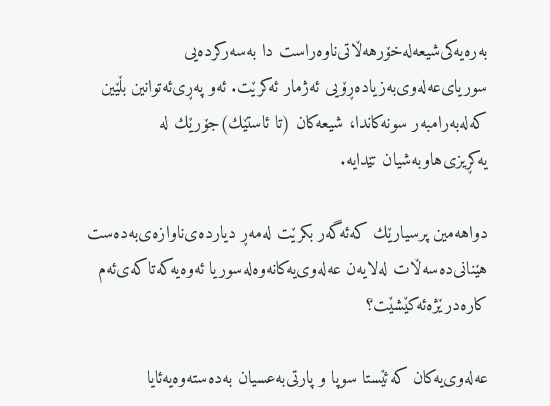به‌ره‌یه‌كی‌شیعه‌له‌خۆرهه‌ڵاتی‌ناوه‌راست دا به‌سه‌ركرده‌یی سوریای‌عه‌له‌وی‌به‌زیاده‌ڕۆیی ئه‌ژمار ئه‌كرێت. ئه‌و په‌ڕی‌ئه‌توانین بڵێین كه‌له‌به‌رامبه‌ر سونه‌كاندا، شیعه‌كان (تا ئاستێك)جۆرێك له‌  یه‌كڕیزی‌هاوبه‌شیان تێدایه‌.

دواهه‌مین پرسیارێك كه‌ئه‌گه‌ر بكرێت له‌مه‌ڕ دیارده‌ی‌ناوازه‌ی‌به‌ده‌ست هێنانی‌ده‌سه‌ڵات له‌لایه‌ن عه‌له‌وی‌یه‌كانه‌وه‌له‌سوریا ئه‌وه‌یه‌كه‌تاكه‌ی‌ئه‌م كاره‌درێژه‌ئه‌كێشێت؟

عه‌له‌وی‌یه‌كان كه‌ئێستا سوپا و پارتی‌به‌عسیان به‌ده‌سته‌وه‌یه‌ئایا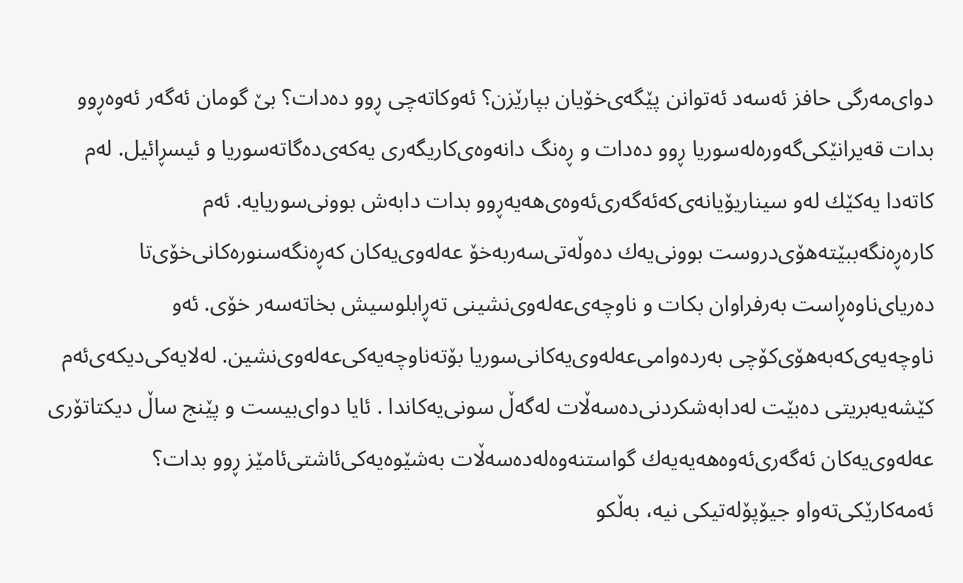دوای‌مه‌رگی حافز ئه‌سه‌د ئه‌توانن پێگه‌ی‌خۆیان بپارێزن؟ ئه‌وكاته‌چی ڕوو ده‌دات؟ بێ گومان ئه‌گه‌ر ئه‌وه‌ڕوو بدات قه‌یرانێكی‌گه‌وره‌له‌سوریا ڕوو ده‌دات و ڕه‌نگ دانه‌وه‌ی‌كاریگه‌ری یه‌كه‌ی‌ده‌گاته‌سوریا و ئیسڕائیل. له‌م كاته‌دا یه‌كێك له‌و سیناریۆیانه‌ی‌كه‌ئه‌گه‌ری‌ئه‌وه‌ی‌هه‌یه‌ڕوو بدات دابه‌ش بوونی‌سوریایه‌. ئه‌م كاره‌ڕه‌نگه‌ببێته‌هۆی‌دروست بوونی‌یه‌ك ده‌وڵه‌تی‌سه‌ربه‌خۆ عه‌له‌وی‌یه‌كان كه‌ڕه‌نگه‌سنوره‌كانی‌خۆی‌تا ده‌ریای‌ناوه‌ڕاست به‌رفراوان بكات و ناوچه‌ی‌عه‌له‌وی‌نشینی ته‌ڕابلوسیش بخاته‌سه‌ر خۆی‌. ئه‌و ناوچه‌یه‌ی‌كه‌به‌هۆی‌كۆچی به‌رده‌وامی‌عه‌له‌وی‌یه‌كانی‌سوریا بۆته‌ناوچه‌یه‌كی‌عه‌له‌وی‌نشین. له‌لایه‌كی‌دیكه‌ی‌ئه‌م كێشه‌یه‌بریتی ده‌بێت له‌دابه‌شكردنی‌ده‌سه‌ڵات له‌گه‌ڵ سونی‌یه‌كاندا . ئایا دوای‌بیست و پێنج ساڵ دیكتاتۆری عه‌له‌وی‌یه‌كان ئه‌گه‌ری‌ئه‌وه‌هه‌یه‌یه‌ك گواستنه‌وه‌له‌ده‌سه‌ڵات به‌شێوه‌یه‌كی‌ئاشتی‌ئامێز ڕوو بدات؟ ئه‌مه‌كارێكی‌ته‌واو جیۆپۆله‌تیكی نیه‌، به‌ڵكو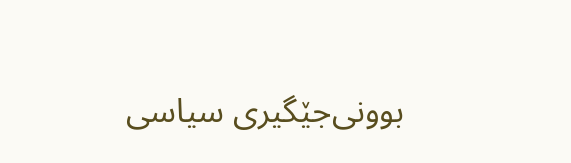بوونی‌جێگیری سیاسی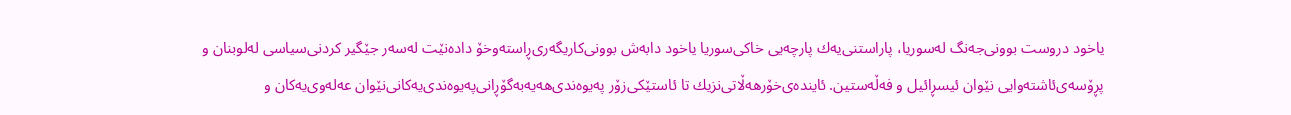یاخود دروست بوونی‌جه‌نگ له‌سوریا، پاراستنی‌یه‌ك پارچه‌یی خاكی‌سوریا یاخود دابه‌ش بوونی‌كاریگه‌ری‌ڕاسته‌وخۆ داده‌نێت له‌سه‌ر جێگیر كردنی‌سیاسی له‌لوبنان و پڕۆسه‌ی‌ئاشته‌وایی نێوان ئیسڕائیل و فه‌ڵه‌ستین. ئاینده‌ی‌خۆرهه‌ڵاتی‌نزیك تا ئاستێكی‌زۆر په‌یوه‌ندی‌هه‌یه‌به‌گۆڕانی‌په‌یوه‌ندی‌یه‌كانی‌نێوان عه‌له‌وی‌یه‌كان و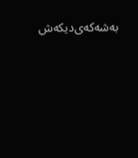به‌شه‌كه‌ی‌دیكه‌ش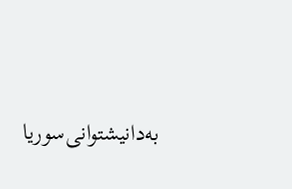به‌دانیشتوانی‌سوریا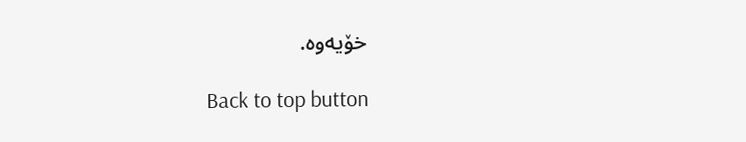خۆیه‌وه‌.

Back to top button